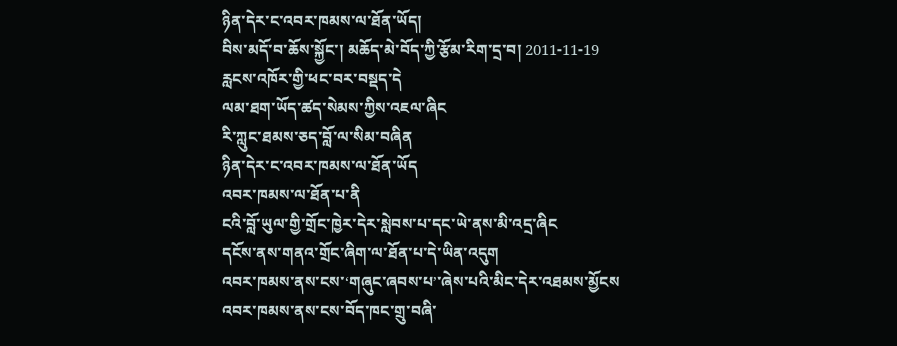ཉིན་དེར་ང་འབར་ཁམས་ལ་ཐོན་ཡོད།
བིས་མདོ་བ་ཆོས་སྐྱོང་། མཆོད་མེ་བོད་ཀྱི་རྩོམ་རིག་དྲ་བ། 2011-11-19
རླངས་འཁོར་གྱི་ཕང་བར་བསྡད་དེ
ལམ་ཐག་ཡོད་ཚད་སེམས་ཀྱིས་འཇལ་ཞིང
རི་ཀླུང་ཐམས་ཅད་བློ་ལ་སིམ་བཞིན
ཉིན་དེར་ང་འབར་ཁམས་ལ་ཐོན་ཡོད
འབར་ཁམས་ལ་ཐོན་པ་ནི
ངའི་བློ་ཡུལ་གྱི་གྲོང་ཁྱེར་དེར་སླེབས་པ་དང་ཡེ་ནས་མི་འདྲ་ཞིང
དངོས་ནས་གནའ་གྲོང་ཞིག་ལ་ཐོན་པ་དེ་ཡིན་འདུག
འབར་ཁམས་ནས་ངས་‘གཞུང་ཞབས་པ’་ཞེས་པའི་མིང་དེར་འཐམས་མྱོངས
འབར་ཁམས་ནས་ངས་བོད་ཁང་གྲུ་བཞི་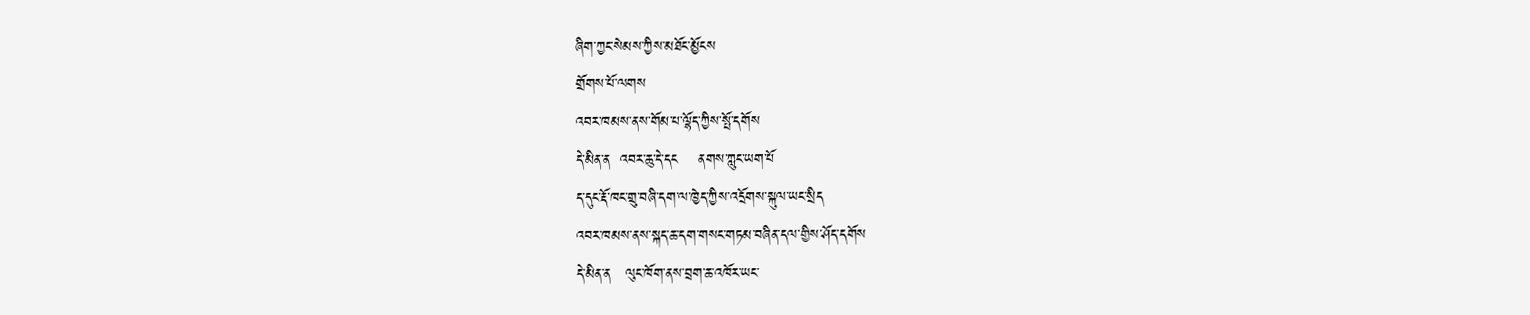ཞིག་ཀྱང་སེམས་ཀྱིས་མཐོང་མྱོངས
གྲོགས་པོ་ལགས
འབར་ཁམས་ནས་གོམ་པ་ལྷོད་ཀྱིས་སྤོ་དགོས
དེ་མིན་ན  འབར་ཆུ་དེ་དང    ནགས་ཀླུང་ཡག་པོ
ད་དུང་རྡོ་ཁང་གྲུ་བཞི་དག་ལ་ཁྱེད་ཀྱིས་འདྲོགས་སྐུལ་ཡང་སྲིད
འབར་ཁམས་ནས་སྐད་ཆ་དག་གསང་གཏམ་བཞིན་དལ་གྱིས་ཤོད་དགོས
དེ་མིན་ན   ལུང་ཁོག་ནས་བྲག་ཆ་འཁོར་ཡང་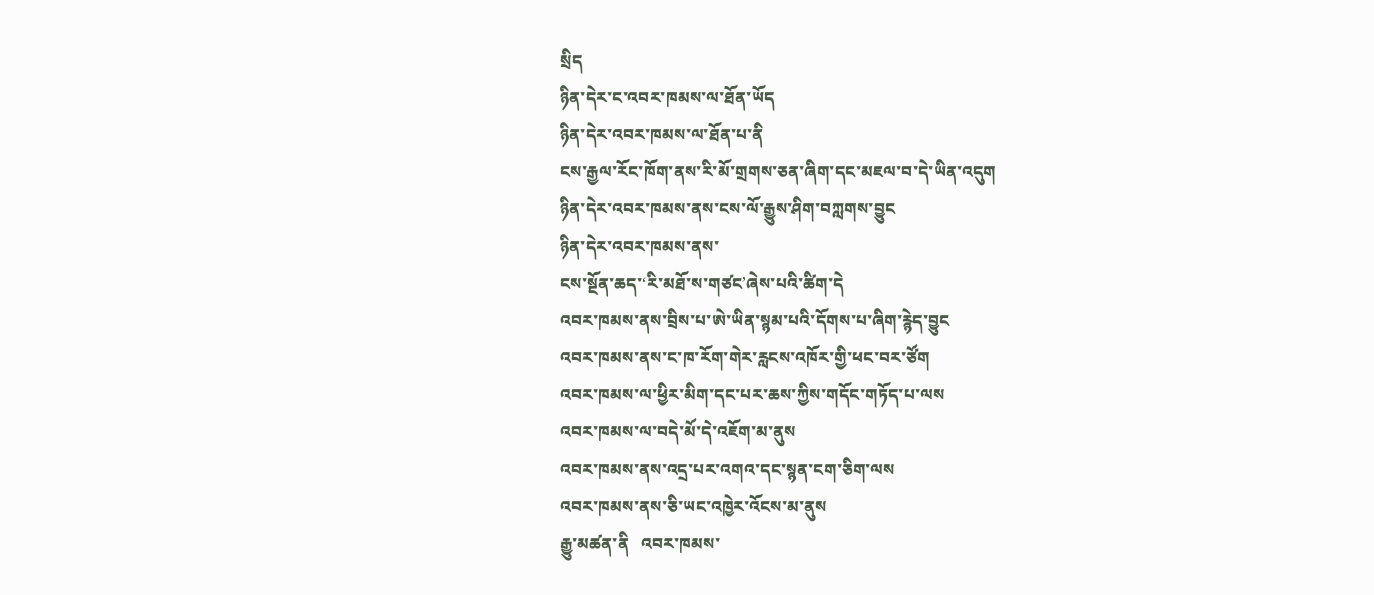སྲིད
ཉིན་དེར་ང་འབར་ཁམས་ལ་ཐོན་ཡོད
ཉིན་དེར་འབར་ཁམས་ལ་ཐོན་པ་ནི
ངས་རྒྱལ་རོང་ཁོག་ནས་རི་མོ་གྲགས་ཅན་ཞིག་དང་མཇལ་བ་དེ་ཡིན་འདུག
ཉིན་དེར་འབར་ཁམས་ནས་ངས་ལོ་རྒྱུས་ཤིག་བཀླགས་བྱུང
ཉིན་དེར་འབར་ཁམས་ནས་
ངས་སྔོན་ཆད་‘རི་མཐོ་ས་གཙང’ཞེས་པའི་ཚིག་དེ
འབར་ཁམས་ནས་བྲིས་པ་ཨེ་ཡིན་སྙམ་པའི་དོགས་པ་ཞིག་རྙེད་བྱུང
འབར་ཁམས་ནས་ང་ཁ་རོག་གེར་རླངས་འཁོར་གྱི་ཕང་བར་ཙོག
འབར་ཁམས་ལ་ཕྱིར་མིག་དང་པར་ཆས་ཀྱིས་གདོང་གཏོད་པ་ལས
འབར་ཁམས་ལ་བདེ་མོ་དེ་འཇོག་མ་ནུས
འབར་ཁམས་ནས་འདྲ་པར་འགའ་དང་སྙན་ངག་ཅིག་ལས
འབར་ཁམས་ནས་ཅི་ཡང་འཁྱེར་འོངས་མ་ནུས
རྒྱུ་མཚན་ནི   འབར་ཁམས་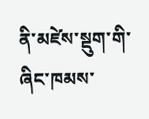ནི་མཛེས་སྡུག་གི་ཞིང་ཁམས་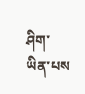ཤིག་ཡིན་པས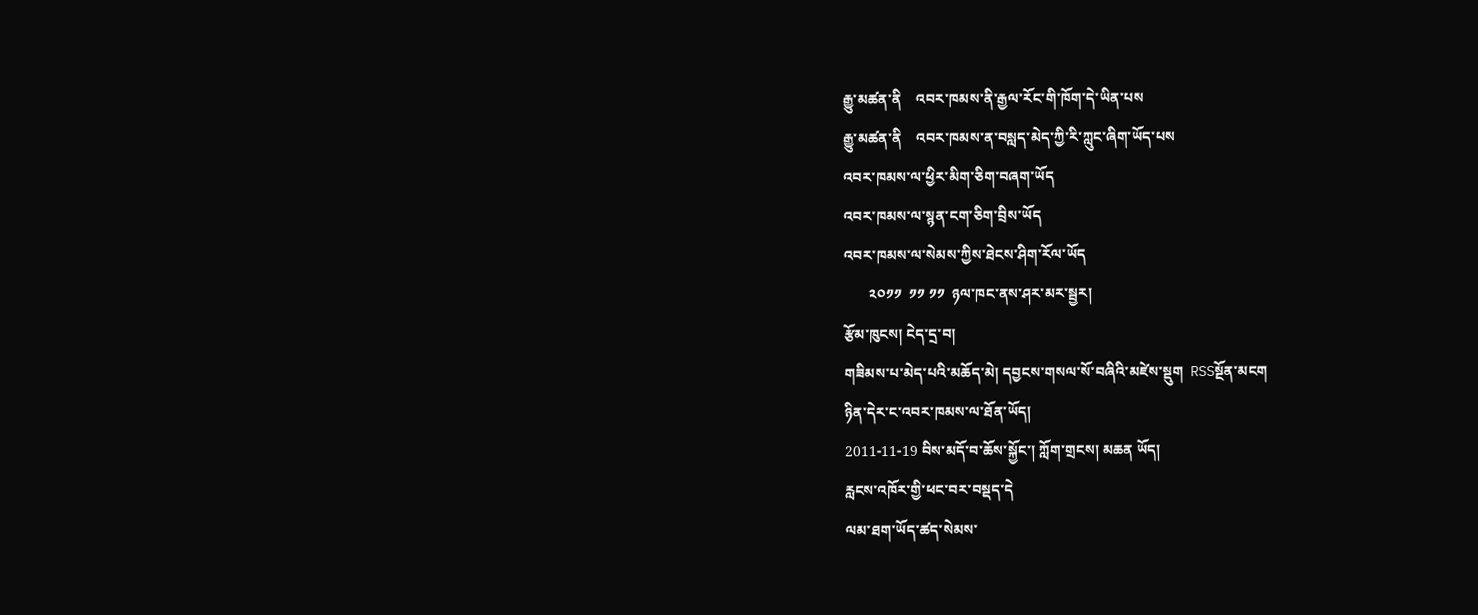རྒྱུ་མཚན་ནི    འབར་ཁམས་ནི་རྒྱལ་རོང་གི་ཁོག་དེ་ཡིན་པས
རྒྱུ་མཚན་ནི    འབར་ཁམས་ན་བསླད་མེད་ཀྱི་རི་ཀླུང་ཞིག་ཡོད་པས
འབར་ཁམས་ལ་ཕྱིར་མིག་ཅིག་བཞག་ཡོད
འབར་ཁམས་ལ་སྙན་ངག་ཅིག་བྲིས་ཡོད
འབར་ཁམས་ལ་སེམས་ཀྱིས་ཐེངས་ཤིག་རོལ་ཡོད
       ༢༠༡༡  ༡༡ ༡༡  ཉལ་ཁང་ནས་ཤར་མར་སྦྱར།
རྩོམ་ཁུངས། ངེད་དྲ་བ།
གཟིམས་པ་མེད་པའི་མཆོད་མེ། དབྱངས་གསལ་སོ་བཞིའི་མཛེས་སྡུག  RSSསྔོན་མངག
ཉིན་དེར་ང་འབར་ཁམས་ལ་ཐོན་ཡོད།
2011-11-19 བིས་མདོ་བ་ཆོས་སྐྱོང་། ཀློག་གྲངས། མཆན ཡོད།
རླངས་འཁོར་གྱི་ཕང་བར་བསྡད་དེ
ལམ་ཐག་ཡོད་ཚད་སེམས་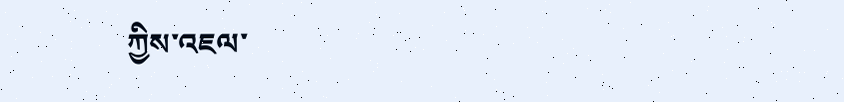ཀྱིས་འཇལ་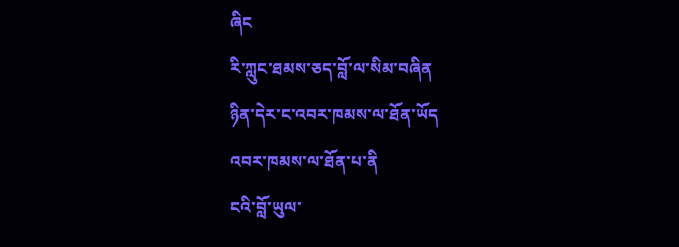ཞིང
རི་ཀླུང་ཐམས་ཅད་བློ་ལ་སིམ་བཞིན
ཉིན་དེར་ང་འབར་ཁམས་ལ་ཐོན་ཡོད
འབར་ཁམས་ལ་ཐོན་པ་ནི
ངའི་བློ་ཡུལ་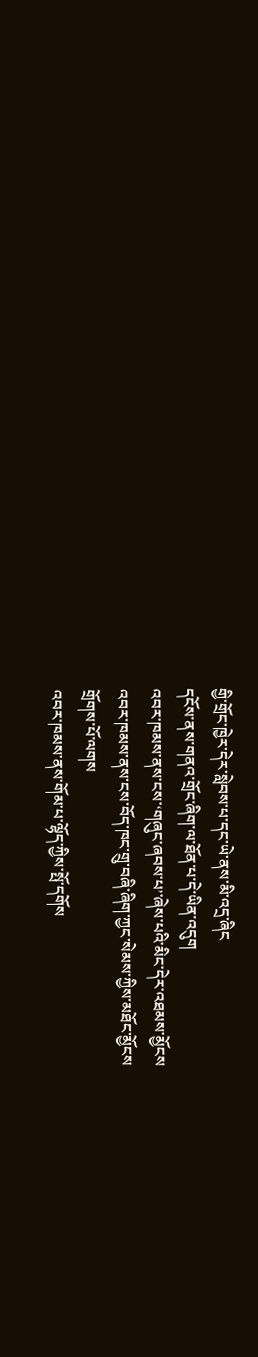གྱི་གྲོང་ཁྱེར་དེར་སླེབས་པ་དང་ཡེ་ནས་མི་འདྲ་ཞིང
དངོས་ནས་གནའ་གྲོང་ཞིག་ལ་ཐོན་པ་དེ་ཡིན་འདུག
འབར་ཁམས་ནས་ངས་‘གཞུང་ཞབས་པ’་ཞེས་པའི་མིང་དེར་འཐམས་མྱོངས
འབར་ཁམས་ནས་ངས་བོད་ཁང་གྲུ་བཞི་ཞིག་ཀྱང་སེམས་ཀྱིས་མཐོང་མྱོངས
གྲོགས་པོ་ལགས
འབར་ཁམས་ནས་གོམ་པ་ལྷོད་ཀྱིས་སྤོ་དགོས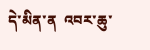དེ་མིན་ན  འབར་ཆུ་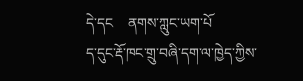དེ་དང    ནགས་ཀླུང་ཡག་པོ
ད་དུང་རྡོ་ཁང་གྲུ་བཞི་དག་ལ་ཁྱེད་ཀྱིས་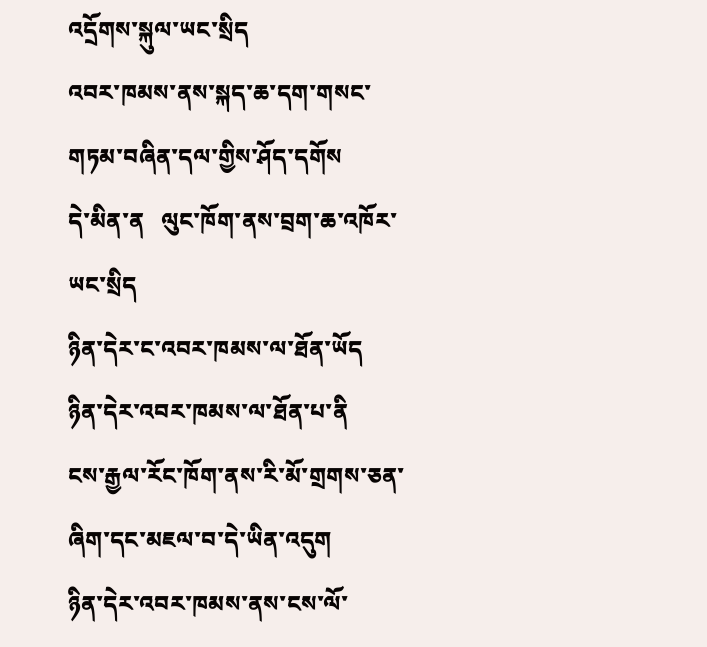འདྲོགས་སྐུལ་ཡང་སྲིད
འབར་ཁམས་ནས་སྐད་ཆ་དག་གསང་གཏམ་བཞིན་དལ་གྱིས་ཤོད་དགོས
དེ་མིན་ན   ལུང་ཁོག་ནས་བྲག་ཆ་འཁོར་ཡང་སྲིད
ཉིན་དེར་ང་འབར་ཁམས་ལ་ཐོན་ཡོད
ཉིན་དེར་འབར་ཁམས་ལ་ཐོན་པ་ནི
ངས་རྒྱལ་རོང་ཁོག་ནས་རི་མོ་གྲགས་ཅན་ཞིག་དང་མཇལ་བ་དེ་ཡིན་འདུག
ཉིན་དེར་འབར་ཁམས་ནས་ངས་ལོ་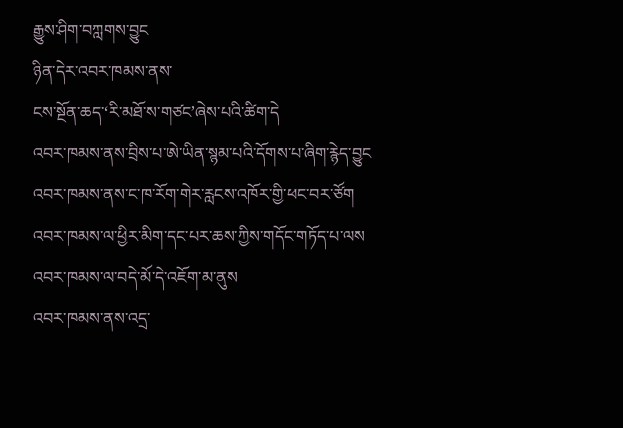རྒྱུས་ཤིག་བཀླགས་བྱུང
ཉིན་དེར་འབར་ཁམས་ནས་
ངས་སྔོན་ཆད་‘རི་མཐོ་ས་གཙང’ཞེས་པའི་ཚིག་དེ
འབར་ཁམས་ནས་བྲིས་པ་ཨེ་ཡིན་སྙམ་པའི་དོགས་པ་ཞིག་རྙེད་བྱུང
འབར་ཁམས་ནས་ང་ཁ་རོག་གེར་རླངས་འཁོར་གྱི་ཕང་བར་ཙོག
འབར་ཁམས་ལ་ཕྱིར་མིག་དང་པར་ཆས་ཀྱིས་གདོང་གཏོད་པ་ལས
འབར་ཁམས་ལ་བདེ་མོ་དེ་འཇོག་མ་ནུས
འབར་ཁམས་ནས་འདྲ་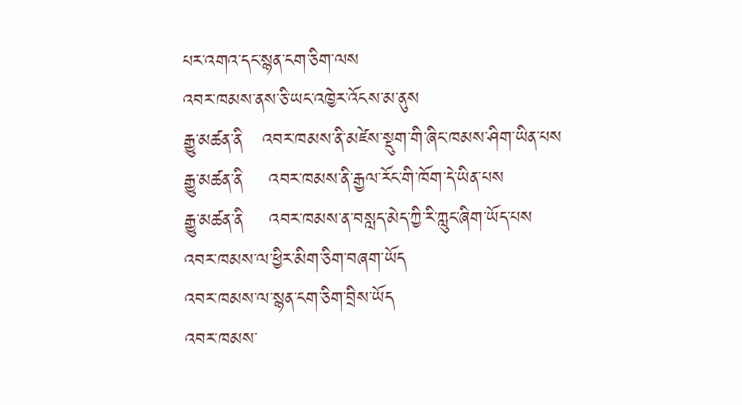པར་འགའ་དང་སྙན་ངག་ཅིག་ལས
འབར་ཁམས་ནས་ཅི་ཡང་འཁྱེར་འོངས་མ་ནུས
རྒྱུ་མཚན་ནི   འབར་ཁམས་ནི་མཛེས་སྡུག་གི་ཞིང་ཁམས་ཤིག་ཡིན་པས
རྒྱུ་མཚན་ནི    འབར་ཁམས་ནི་རྒྱལ་རོང་གི་ཁོག་དེ་ཡིན་པས
རྒྱུ་མཚན་ནི    འབར་ཁམས་ན་བསླད་མེད་ཀྱི་རི་ཀླུང་ཞིག་ཡོད་པས
འབར་ཁམས་ལ་ཕྱིར་མིག་ཅིག་བཞག་ཡོད
འབར་ཁམས་ལ་སྙན་ངག་ཅིག་བྲིས་ཡོད
འབར་ཁམས་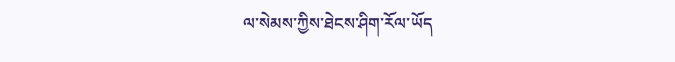ལ་སེམས་ཀྱིས་ཐེངས་ཤིག་རོལ་ཡོད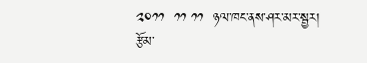༢༠༡༡  ༡༡ ༡༡  ཉལ་ཁང་ནས་ཤར་མར་སྦྱར།
རྩོམ་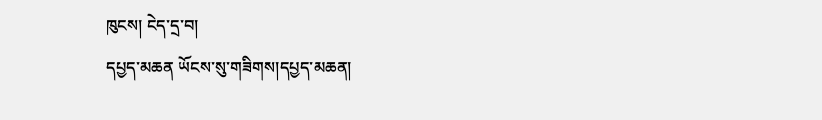ཁུངས། ངེད་དྲ་བ།
དཔྱད་མཆན ཡོངས་སུ་གཟིགས།དཔྱད་མཆན།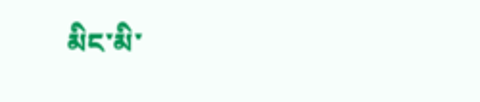མིང་མི་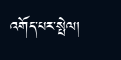འགོད་པར་སྤེལ།